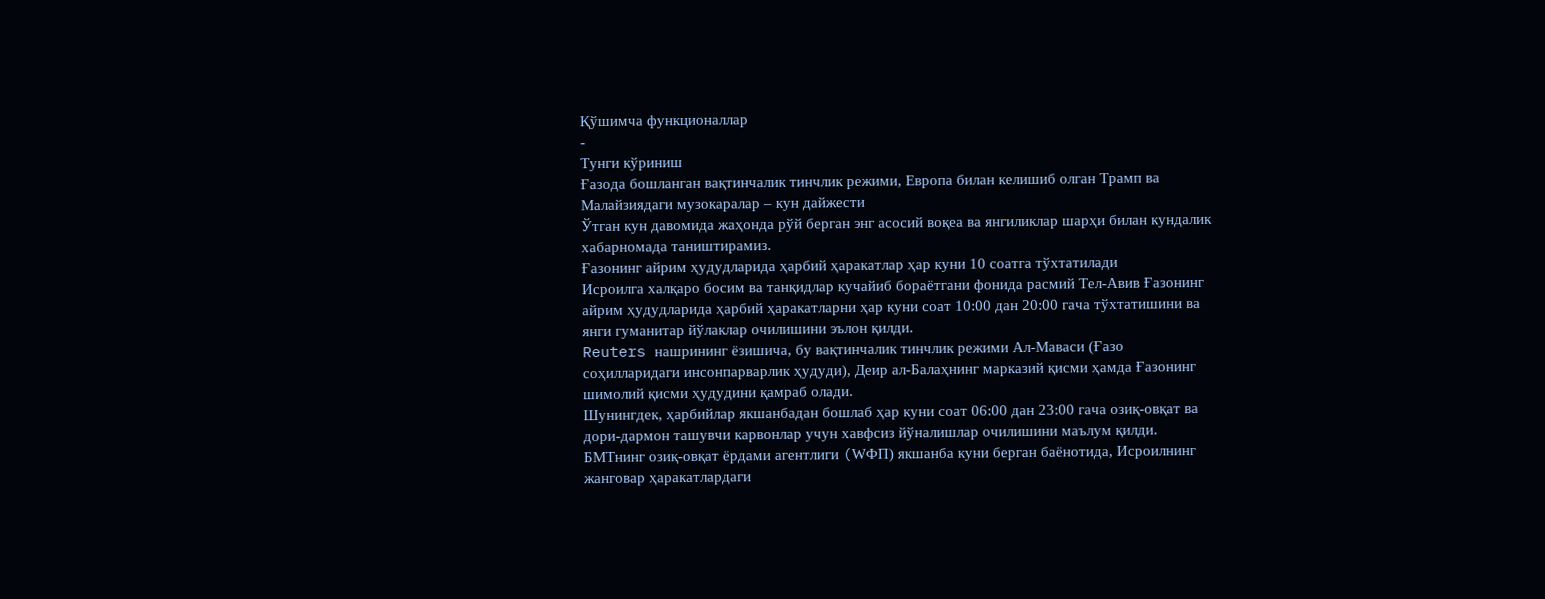Қўшимча функционаллар
-
Тунги кўриниш
Ғазода бошланган вақтинчалик тинчлик режими, Европа билан келишиб олган Трамп ва Малайзиядаги музокаралар – кун дайжести
Ўтган кун давомида жаҳонда рўй берган энг асосий воқеа ва янгиликлар шарҳи билан кундалик хабарномада таништирамиз.
Ғазонинг айрим ҳудудларида ҳарбий ҳаракатлар ҳар куни 10 соатга тўхтатилади
Исроилга халқаро босим ва танқидлар кучайиб бораётгани фонида расмий Тел-Авив Ғазонинг айрим ҳудудларида ҳарбий ҳаракатларни ҳар куни соат 10:00 дан 20:00 гача тўхтатишини ва янги гуманитар йўлаклар очилишини эълон қилди.
Reuters нашрининг ёзишича, бу вақтинчалик тинчлик режими Ал-Маваси (Ғазо соҳилларидаги инсонпарварлик ҳудуди), Деир ал-Балаҳнинг марказий қисми ҳамда Ғазонинг шимолий қисми ҳудудини қамраб олади.
Шунингдек, ҳарбийлар якшанбадан бошлаб ҳар куни соат 06:00 дан 23:00 гача озиқ-овқат ва дори-дармон ташувчи карвонлар учун хавфсиз йўналишлар очилишини маълум қилди.
БМТнинг озиқ-овқат ёрдами агентлиги (WФП) якшанба куни берган баёнотида, Исроилнинг жанговар ҳаракатлардаги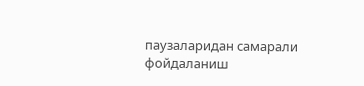паузаларидан самарали фойдаланиш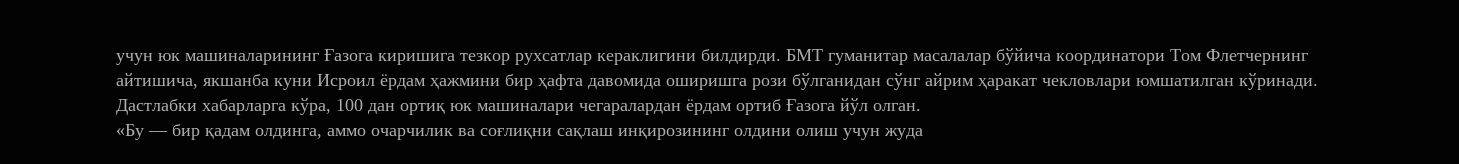учун юк машиналарининг Ғазога киришига тезкор рухсатлар кераклигини билдирди. БМТ гуманитар масалалар бўйича координатори Том Флетчернинг айтишича, якшанба куни Исроил ёрдам ҳажмини бир ҳафта давомида оширишга рози бўлганидан сўнг айрим ҳаракат чекловлари юмшатилган кўринади. Дастлабки хабарларга кўра, 100 дан ортиқ юк машиналари чегаралардан ёрдам ортиб Ғазога йўл олган.
«Бу — бир қадам олдинга, аммо очарчилик ва соғлиқни сақлаш инқирозининг олдини олиш учун жуда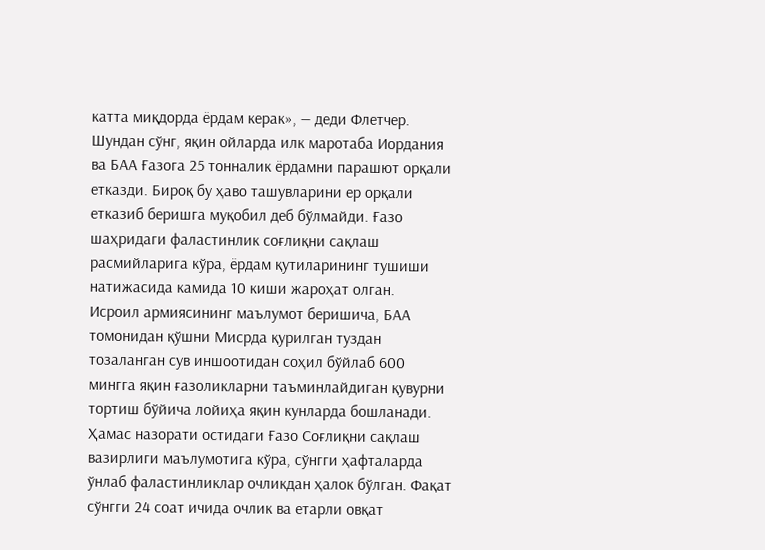катта миқдорда ёрдам керак», — деди Флетчер.
Шундан сўнг, яқин ойларда илк маротаба Иордания ва БАА Ғазога 25 тонналик ёрдамни парашют орқали етказди. Бироқ бу ҳаво ташувларини ер орқали етказиб беришга муқобил деб бўлмайди. Ғазо шаҳридаги фаластинлик соғлиқни сақлаш расмийларига кўра, ёрдам қутиларининг тушиши натижасида камида 10 киши жароҳат олган.
Исроил армиясининг маълумот беришича, БАА томонидан қўшни Мисрда қурилган туздан тозаланган сув иншоотидан соҳил бўйлаб 600 мингга яқин ғазоликларни таъминлайдиган қувурни тортиш бўйича лойиҳа яқин кунларда бошланади.
Ҳамас назорати остидаги Ғазо Соғлиқни сақлаш вазирлиги маълумотига кўра, сўнгги ҳафталарда ўнлаб фаластинликлар очликдан ҳалок бўлган. Фақат сўнгги 24 соат ичида очлик ва етарли овқат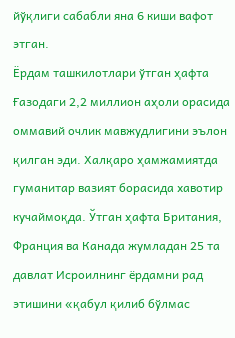йўқлиги сабабли яна 6 киши вафот этган.
Ёрдам ташкилотлари ўтган ҳафта Ғазодаги 2,2 миллион аҳоли орасида оммавий очлик мавжудлигини эълон қилган эди. Халқаро ҳамжамиятда гуманитар вазият борасида хавотир кучаймоқда. Ўтган ҳафта Британия, Франция ва Канада жумладан 25 та давлат Исроилнинг ёрдамни рад этишини «қабул қилиб бўлмас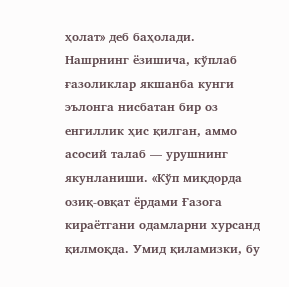ҳолат» деб баҳолади.
Нашрнинг ёзишича, кўплаб ғазоликлар якшанба кунги эълонга нисбатан бир оз енгиллик ҳис қилган, аммо асосий талаб — урушнинг якунланиши. «Кўп миқдорда озиқ-овқат ёрдами Ғазога кираётгани одамларни хурсанд қилмоқда. Умид қиламизки, бу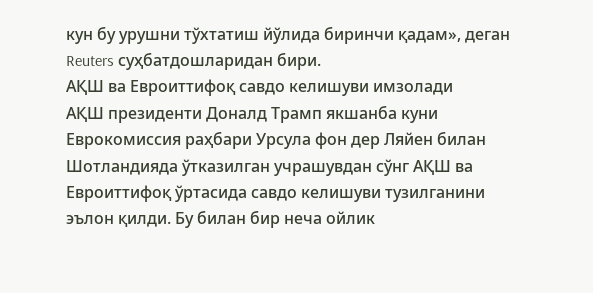кун бу урушни тўхтатиш йўлида биринчи қадам», деган Reuters суҳбатдошларидан бири.
АҚШ ва Евроиттифоқ савдо келишуви имзолади
АҚШ президенти Доналд Трамп якшанба куни Еврокомиссия раҳбари Урсула фон дер Ляйен билан Шотландияда ўтказилган учрашувдан сўнг АҚШ ва Евроиттифоқ ўртасида савдо келишуви тузилганини эълон қилди. Бу билан бир неча ойлик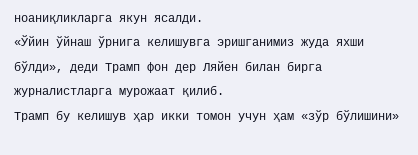ноаниқликларга якун ясалди.
«Ўйин ўйнаш ўрнига келишувга эришганимиз жуда яхши бўлди», деди Трамп фон дер Ляйен билан бирга журналистларга мурожаат қилиб.
Трамп бу келишув ҳар икки томон учун ҳам «зўр бўлишини»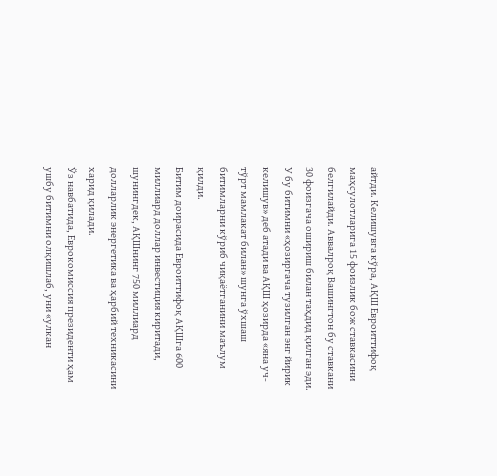айтди. Келишувга кўра, АҚШ Евроиттифоқ маҳсулотларига 15 фоизлик бож ставкасини белгилайди. Аввалроқ Вашингтон бу ставкани 30 фоизгача ошириш билан таҳдид қилган эди.
У бу битимни «ҳозиргача тузилган энг йирик келишув» деб атади ва АҚШ ҳозирда «яна уч-тўрт мамлакат билан» шунга ўхшаш битимларни кўриб чиқаётганини маълум қилди.
Битим доирасида Евроиттифоқ АҚШга 600 миллиард доллар инвестиция киритади, шунингдек, АҚШнинг 750 миллиард долларлик энергетика ва ҳарбий техникасини харид қилади.
Ўз навбатида, Еврокомиссия президенти ҳам ушбу битимни олқишлаб, уни «улкан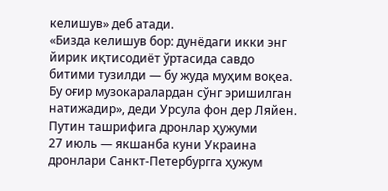келишув» деб атади.
«Бизда келишув бор: дунёдаги икки энг йирик иқтисодиёт ўртасида савдо битими тузилди — бу жуда муҳим воқеа. Бу оғир музокаралардан сўнг эришилган натижадир», деди Урсула фон дер Ляйен.
Путин ташрифига дронлар ҳужуми
27 июль — якшанба куни Украина дронлари Санкт-Петербургга ҳужум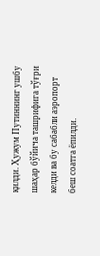қилди. Ҳужум Путиннинг ушбу шаҳар бўйича ташрифига тўғри келди ва бу сабабли аэропорт беш соатга ёпилди.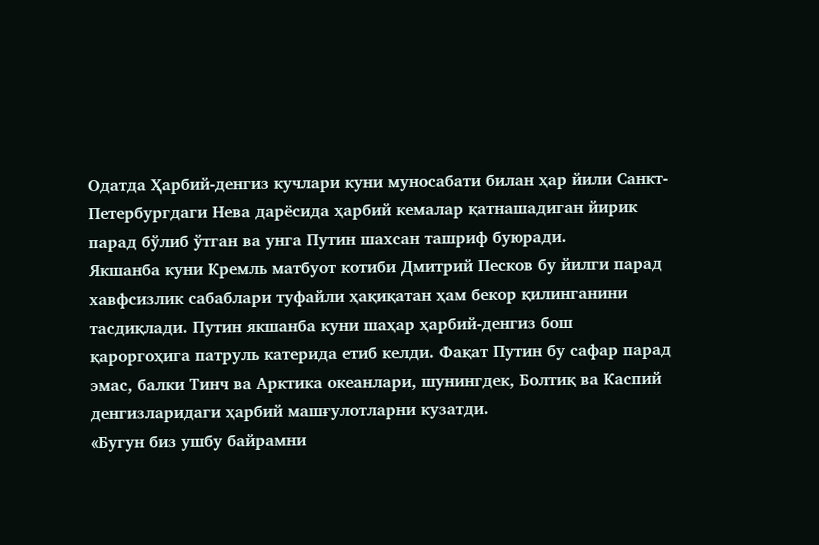Одатда Ҳарбий-денгиз кучлари куни муносабати билан ҳар йили Санкт-Петербургдаги Нева дарёсида ҳарбий кемалар қатнашадиган йирик парад бўлиб ўтган ва унга Путин шахсан ташриф буюради.
Якшанба куни Кремль матбуот котиби Дмитрий Песков бу йилги парад хавфсизлик сабаблари туфайли ҳақиқатан ҳам бекор қилинганини тасдиқлади. Путин якшанба куни шаҳар ҳарбий-денгиз бош қароргоҳига патруль катерида етиб келди. Фақат Путин бу сафар парад эмас, балки Тинч ва Арктика океанлари, шунингдек, Болтиқ ва Каспий денгизларидаги ҳарбий машғулотларни кузатди.
«Бугун биз ушбу байрамни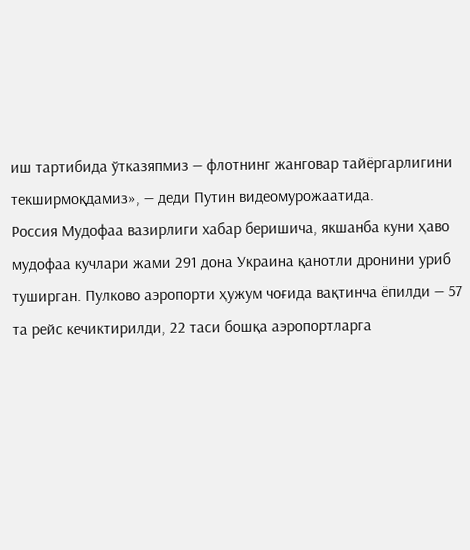иш тартибида ўтказяпмиз — флотнинг жанговар тайёргарлигини текширмоқдамиз», — деди Путин видеомурожаатида.
Россия Мудофаа вазирлиги хабар беришича, якшанба куни ҳаво мудофаа кучлари жами 291 дона Украина қанотли дронини уриб туширган. Пулково аэропорти ҳужум чоғида вақтинча ёпилди — 57 та рейс кечиктирилди, 22 таси бошқа аэропортларга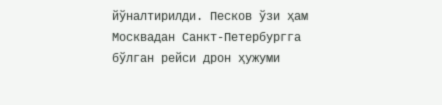йўналтирилди. Песков ўзи ҳам Москвадан Санкт-Петербургга бўлган рейси дрон ҳужуми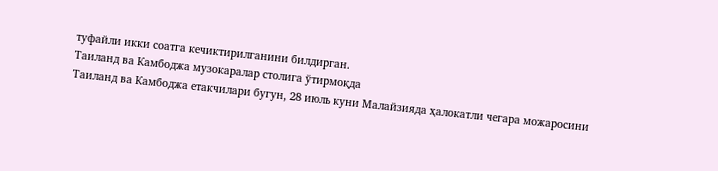туфайли икки соатга кечиктирилганини билдирган.
Таиланд ва Камбоджа музокаралар столига ўтирмоқда
Таиланд ва Камбоджа етакчилари бугун, 28 июль куни Малайзияда ҳалокатли чегара можаросини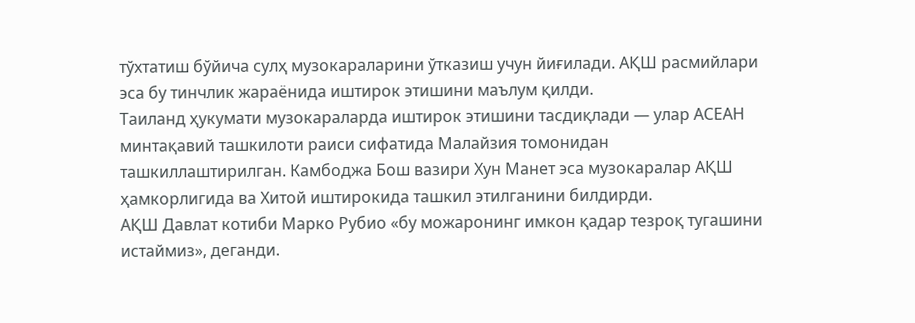тўхтатиш бўйича сулҳ музокараларини ўтказиш учун йиғилади. АҚШ расмийлари эса бу тинчлик жараёнида иштирок этишини маълум қилди.
Таиланд ҳукумати музокараларда иштирок этишини тасдиқлади — улар АСEАН минтақавий ташкилоти раиси сифатида Малайзия томонидан ташкиллаштирилган. Камбоджа Бош вазири Хун Манет эса музокаралар АҚШ ҳамкорлигида ва Хитой иштирокида ташкил этилганини билдирди.
АҚШ Давлат котиби Марко Рубио «бу можаронинг имкон қадар тезроқ тугашини истаймиз», деганди.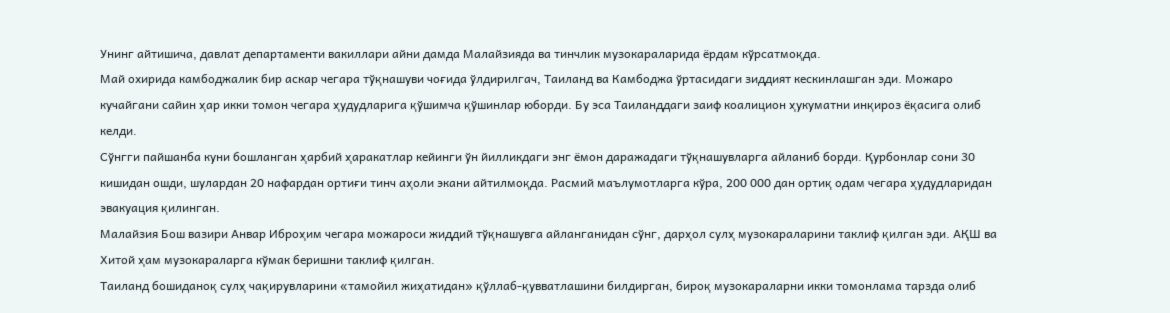Унинг айтишича, давлат департаменти вакиллари айни дамда Малайзияда ва тинчлик музокараларида ёрдам кўрсатмоқда.
Май охирида камбоджалик бир аскар чегара тўқнашуви чоғида ўлдирилгач, Таиланд ва Камбоджа ўртасидаги зиддият кескинлашган эди. Можаро кучайгани сайин ҳар икки томон чегара ҳудудларига қўшимча қўшинлар юборди. Бу эса Таиланддаги заиф коалицион ҳукуматни инқироз ёқасига олиб келди.
Сўнгги пайшанба куни бошланган ҳарбий ҳаракатлар кейинги ўн йилликдаги энг ёмон даражадаги тўқнашувларга айланиб борди. Қурбонлар сони 30 кишидан ошди, шулардан 20 нафардан ортиғи тинч аҳоли экани айтилмоқда. Расмий маълумотларга кўра, 200 000 дан ортиқ одам чегара ҳудудларидан эвакуация қилинган.
Малайзия Бош вазири Анвар Иброҳим чегара можароси жиддий тўқнашувга айланганидан сўнг, дарҳол сулҳ музокараларини таклиф қилган эди. АҚШ ва Хитой ҳам музокараларга кўмак беришни таклиф қилган.
Таиланд бошиданоқ сулҳ чақирувларини «тамойил жиҳатидан» қўллаб-қувватлашини билдирган, бироқ музокараларни икки томонлама тарзда олиб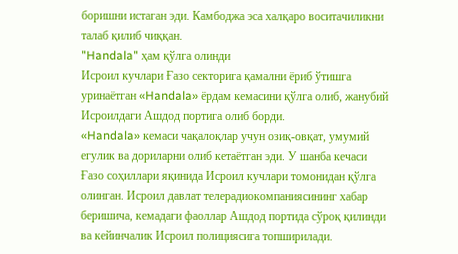боришни истаган эди. Камбоджа эса халқаро воситачиликни талаб қилиб чиққан.
"Handala" ҳам қўлга олинди
Исроил кучлари Ғазо секторига қамални ёриб ўтишга уринаётган «Handala» ёрдам кемасини қўлга олиб, жанубий Исроилдаги Ашдод портига олиб борди.
«Handala» кемаси чақалоқлар учун озиқ-овқат, умумий егулик ва дориларни олиб кетаётган эди. У шанба кечаси Ғазо соҳиллари яқинида Исроил кучлари томонидан қўлга олинган. Исроил давлат телерадиокомпаниясининг хабар беришича, кемадаги фаоллар Ашдод портида сўроқ қилинди ва кейинчалик Исроил полициясига топширилади.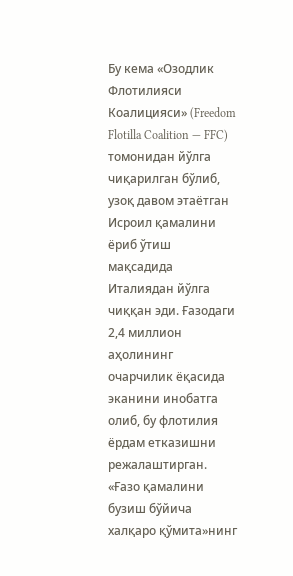Бу кема «Озодлик Флотилияси Коалицияси» (Freedom Flotilla Coalition — FFC) томонидан йўлга чиқарилган бўлиб, узоқ давом этаётган Исроил қамалини ёриб ўтиш мақсадида Италиядан йўлга чиққан эди. Ғазодаги 2,4 миллион аҳолининг очарчилик ёқасида эканини инобатга олиб, бу флотилия ёрдам етказишни режалаштирган.
«Ғазо қамалини бузиш бўйича халқаро қўмита»нинг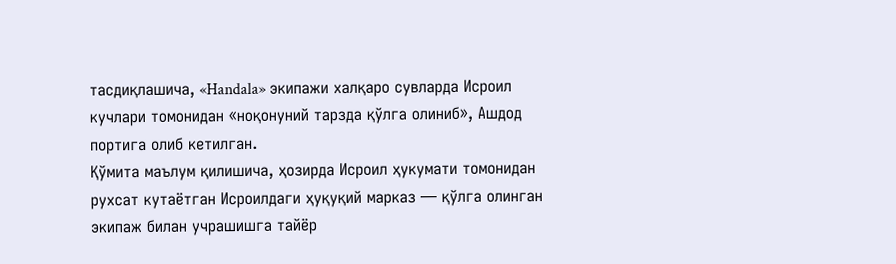тасдиқлашича, «Handala» экипажи халқаро сувларда Исроил кучлари томонидан «ноқонуний тарзда қўлга олиниб», Ашдод портига олиб кетилган.
Қўмита маълум қилишича, ҳозирда Исроил ҳукумати томонидан рухсат кутаётган Исроилдаги ҳуқуқий марказ — қўлга олинган экипаж билан учрашишга тайёр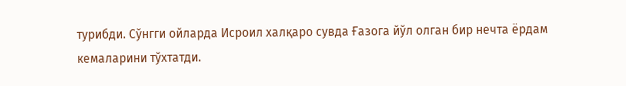турибди. Сўнгги ойларда Исроил халқаро сувда Ғазога йўл олган бир нечта ёрдам кемаларини тўхтатди.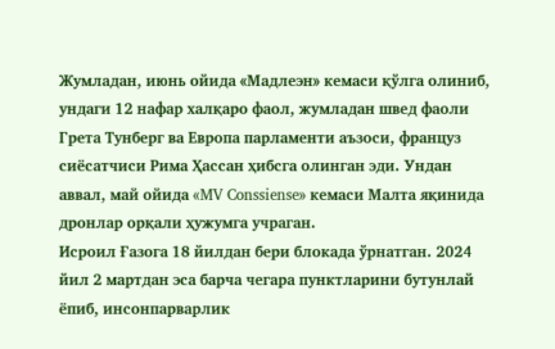Жумладан, июнь ойида «Мадлеэн» кемаси қўлга олиниб, ундаги 12 нафар халқаро фаол, жумладан швед фаоли Грета Тунберг ва Европа парламенти аъзоси, француз сиёсатчиси Рима Ҳассан ҳибсга олинган эди. Ундан аввал, май ойида «MV Conssiense» кемаси Малта яқинида дронлар орқали ҳужумга учраган.
Исроил Ғазога 18 йилдан бери блокада ўрнатган. 2024 йил 2 мартдан эса барча чегара пунктларини бутунлай ёпиб, инсонпарварлик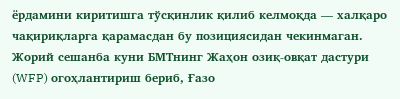ёрдамини киритишга тўсқинлик қилиб келмоқда — халқаро чақириқларга қарамасдан бу позициясидан чекинмаган.
Жорий сешанба куни БМТнинг Жаҳон озиқ-овқат дастури (WFP) огоҳлантириш бериб, Ғазо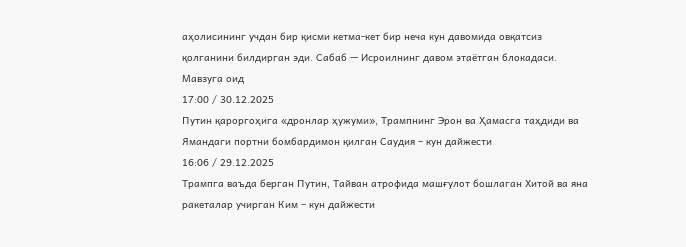аҳолисининг учдан бир қисми кетма-кет бир неча кун давомида овқатсиз қолганини билдирган эди. Сабаб — Исроилнинг давом этаётган блокадаси.
Мавзуга оид
17:00 / 30.12.2025
Путин қароргоҳига «дронлар ҳужуми», Трампнинг Эрон ва Ҳамасга таҳдиди ва Ямандаги портни бомбардимон қилган Саудия – кун дайжести
16:06 / 29.12.2025
Трампга ваъда берган Путин, Тайван атрофида машғулот бошлаган Хитой ва яна ракеталар учирган Ким – кун дайжести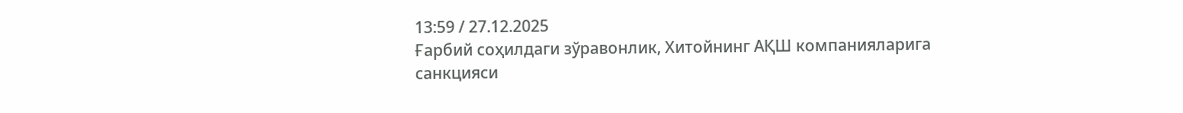13:59 / 27.12.2025
Ғарбий соҳилдаги зўравонлик, Хитойнинг АҚШ компанияларига санкцияси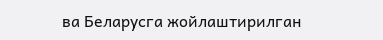ва Беларусга жойлаштирилган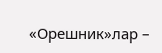«Орешник»лар –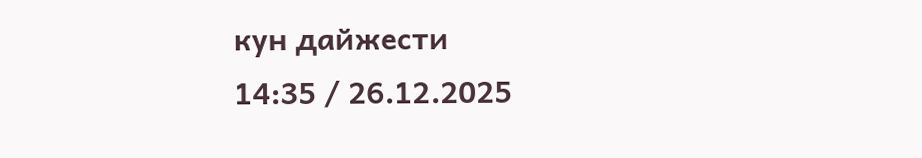кун дайжести
14:35 / 26.12.2025